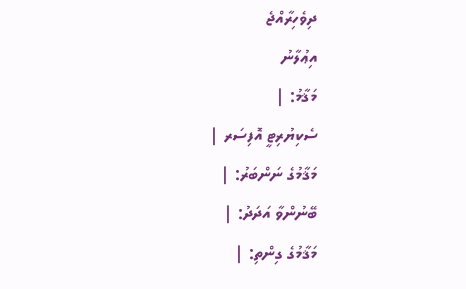ދިވެހިރާއްޖެ
އިޢުލާނު
މަޤާމު: |
ސެކިޔުރިޓީ އޮފިސަރ |
މަޤާމުގެ ނަންބަރު: |
ބޭނުންވާ އަދަދު: |
މަޤާމުގެ ގިންތި: |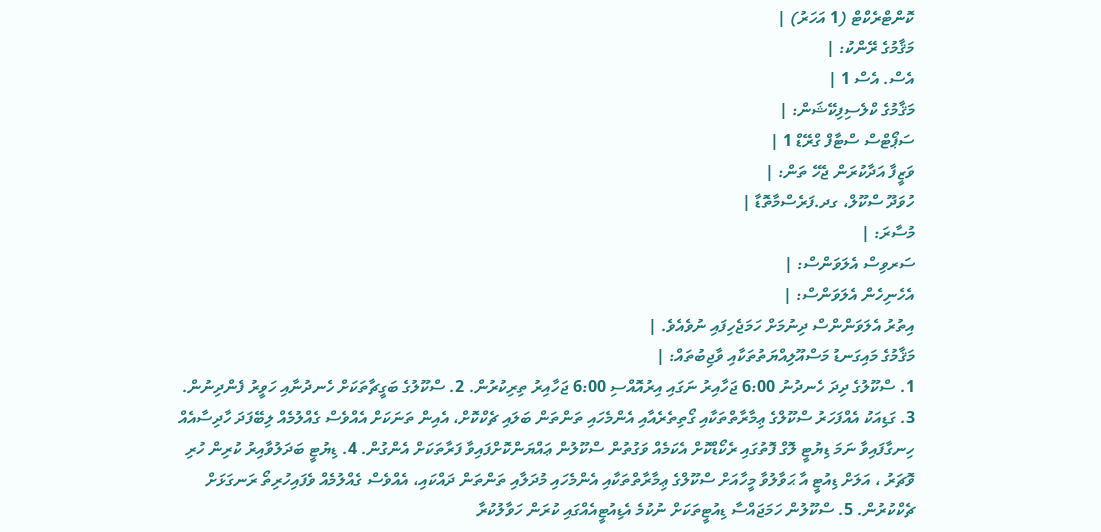ކޮންޓްރެކްޓް (1 އަހަރު) |
މަޤާމުގެ ރޭންކު: |
އެސް. އެސް 1 |
މަޤާމުގެ ކްލެސިފިކޭޝަން: |
ސަޕޯޓްސް ސްޓާފް ގްރޭޑް 1 |
ވަޒީފާ އަދާކުރަން ޖެހޭ ތަން: |
ހުވަދޫ ސްކޫލް، ގދ.ފަރެސްމާތޮޑާ |
މުސާރަ: |
ސަރވިސް އެލަވަންސް: |
އެހެނިހެން އެލަވަންސް: |
އިތުރު އެލަވަންންސް ދިނުމަށް ހަމަޖެހިފައި ނުވެއެވެ. |
މަޤާމުގެ މައިގަނޑު މަސްއޫލިއްޔަތުތަކާއި ވާޖިބުތައް: |
1. ސްކޫލުގެ ދިދަ ހެނދުނު 6:00 ޖަހާއިރު ނަގައި އިރުއޮއްސި 6:00 ޖަހާއިރު ތިރިކުރުން. 2. ސްކޫލުގެ ބަގީޗާތަކަށް ހެނދުނާއި ހަވީރު ފެންދިނުން. 3. ގަޑިއަކު އެއްފަހަރު ސްކޫލްގެ ޢިމާރާތްތަކާއި ގޯތިތެރެއާއި އެންމެހައި ތަންތަން ބަލައި ޗެކްކޮށް، އެއިން ތަނަކަށް އެއްވެސް ގެއްލުމެއް ލިބޭފަދަ ހާދިސާއެއް ހިނގާފައިވާ ނަމަ ޑިޔުޓީ ލޮގް ފޮތުގައި ރެކޯޑްކޮށް އެކަމެއް ވަގުތުން ސްކޫލުން ޢައްޔަންކޮށްފައިވާ ފަރާތަކަށް އެންގުން. 4. ޑިޔުޓީ ބަދަލުވާއިރު ކުރިން ހުރި ވޮޗަރު ، އަލަށް ޑިއުޓީ އާ ޙަވާލުވާ މީހާއަށް ސްކޫލްގެ ޢިމާރާތްތަކާއި އެންމެހައި މުދަލާއި ތަންތަން ދައްކައި، އެއްވެސް ގެއްލުމެއް ވެފައިހުރިތޯ ރަނގަޅަށް ޗެކްކުރުން. 5. ސްކޫލުން ހަމަޖައްސާ ޑިއުޓީތަކަށް ނުކުމެ އެޑިއުޓީއެއްގައި ކުރަން ހަވާލުކުރާ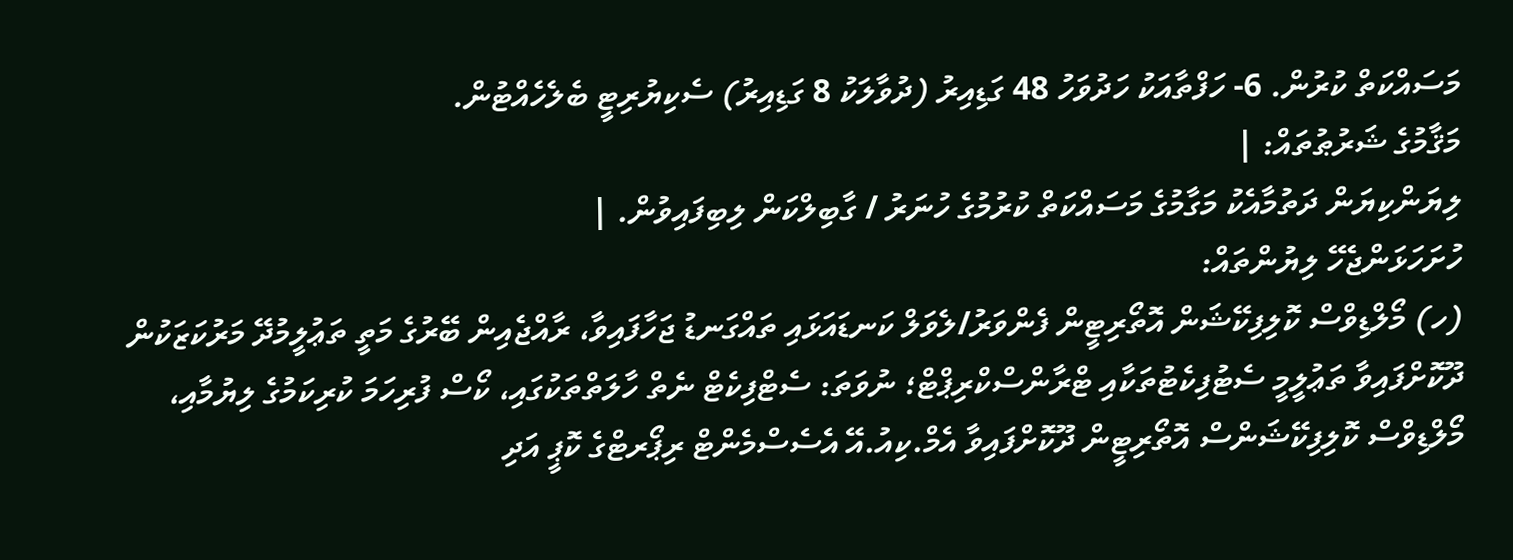މަސައްކަތް ކުރުން. 6- ހަފްތާއަކު ހަދުވަހު 48 ގަޑިއިރު (ދުވާލަކު 8 ގަޑިއިރު) ސެކިޔުރިޓީ ބެލެހެއްޓުން.
މަޤާމުގެ ޝަރުޠުތައް: |
ލިޔަންކިޔަން ދަތުމާއެކު މަގާމުގެ މަސައްކަތް ކުރުމުގެ ހުނަރު / ގާބިލްކަން ލިބިފައިވުން. |
ހުށަހަޅަންޖެހޭ ލިޔުންތައް:
(ހ) މޯލްޑިވްސް ކޮލިފިކޭޝަން އޮތޯރިޓީން ފެންވަރު/ލެވަލް ކަނޑައަޅައި ތައްގަނޑު ޖަހާފައިވާ، ރާއްޖެއިން ބޭރުގެ މަތީ ތަޢުލީމުދޭ މަރުކަޒަކުން ދޫކޮށްފައިވާ ތަޢުލީމީ ސެޓުފިކެޓުތަކާއި ޓްރާންސްކްރިޕްޓް؛ ނުވަތަ: ސެޓްފިކެޓް ނެތް ހާލަތްތަކުގައި، ކޯސް ފުރިހަމަ ކުރިކަމުގެ ލިޔުމާއި، މޯލްޑިވްސް ކޮލިފިކޭޝަންސް އޮތޯރިޓީން ދޫކޮށްފައިވާ އެމް.ކިއު.އޭ އެސެސްމެންޓް ރިޕޯރޓްގެ ކޮޕީ އަދި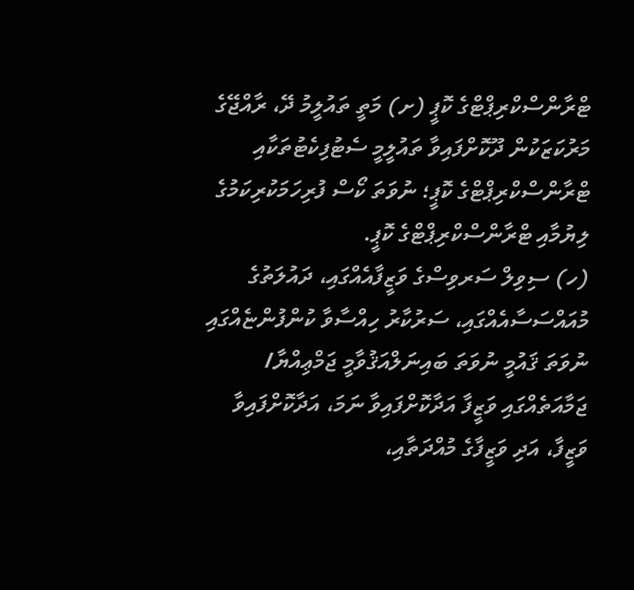ޓްރާންސްކްރިޕްޓްގެ ކޮޕީ (ށ) މަތީ ތައުލީމު ދޭ، ރާއްޖޭގެ މަރުކަޒަކުން ދޫކޮށްފައިވާ ތައުލީމީ ސެޓުފިކެޓުތަކާއި ޓްރާންސްކްރިޕްޓްގެ ކޮޕީ؛ ނުވަތަ ކޯސް ފުރިހަމަކުރިކަމުގެ ލިޔުމާއި ޓްރާންސްކްރިޕްޓްގެ ކޮޕީ.
(ހ) ސިވިލް ސަރވިސްގެ ވަޒީފާއެއްގައި، ދައުލަތުގެ މުއައްސަސާއެއްގައި، ސަރުކާރު ހިއްސާވާ ކުންފުންޏެއްގައި ނުވަތަ ޤައުމީ ނުވަތަ ބައިނަލްއަޤުވާމީ ޖަމްޢިއްޔާ/ ޖަމާއަތެއްގައި ވަޒީފާ އަދާކޮށްފައިވާ ނަމަ، އަދާކޮށްފައިވާ ވަޒީފާ، އަދި ވަޒީފާގެ މުއްދަތާއި،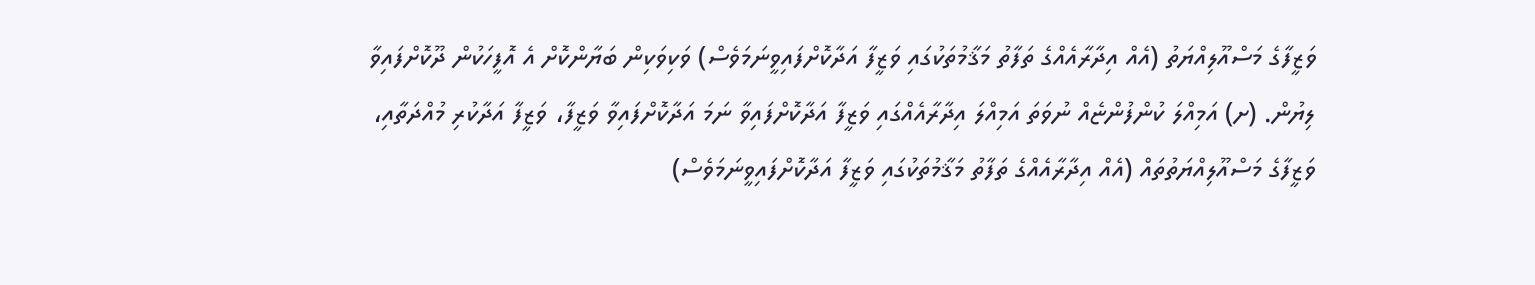ވަޒީފާގެ މަސްއޫލިއްޔަތު (އެއް އިދާރާއެއްގެ ތަފާތު މަޤާމުތަކުގައި ވަޒީފާ އަދާކޮށްފައިވީނަމަވެސް) ވަކިވަކިން ބަޔާންކޮށް އެ އޮފީހަކުން ދޫކޮށްފައިވާ ލިޔުން. (ށ) އަމިއްލަ ކުންފުންޏެއް ނުވަތަ އަމިއްލަ އިދާރާއެއްގައި ވަޒީފާ އަދާކޮށްފައިވާ ނަމަ އަދާކޮށްފައިވާ ވަޒީފާ، ވަޒީފާ އަދާކުރި މުއްދަތާއި، ވަޒީފާގެ މަސްއޫލިއްޔަތުތައް (އެއް އިދާރާއެއްގެ ތަފާތު މަޤާމުތަކުގައި ވަޒީފާ އަދާކޮށްފައިވީނަމަވެސް)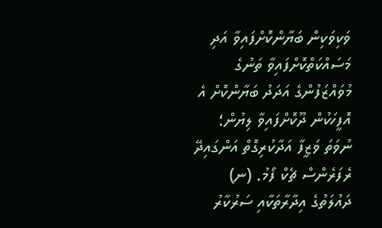ވަކިވަކިން ބަޔާންކޮށްފައިވާ އަދި މަސައްކަތްކޮށްފައިވާ ތަނުގެ މުވައްޒަފުންގެ އަދަދު ބަޔާންކޮށް އެ އޮފީހަކުން ދޫކޮށްފައިވާ ލިޔުން؛ ނުވަތަ ވަޒީފާ އަދާކުރިގޮތް އަންގައިދޭ ރެފަރެންސް ޗެކް ފޯމު. (ނ) ދައުލަތުގެ އިދާރާތަކާއި ސަރުކާރު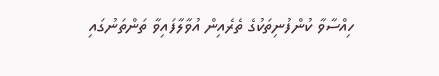ހިއްސާވާ ކުންފުނިތަކުގެ ތެރެއިން އުވާލާފައިވާ ތަންތަނުގައި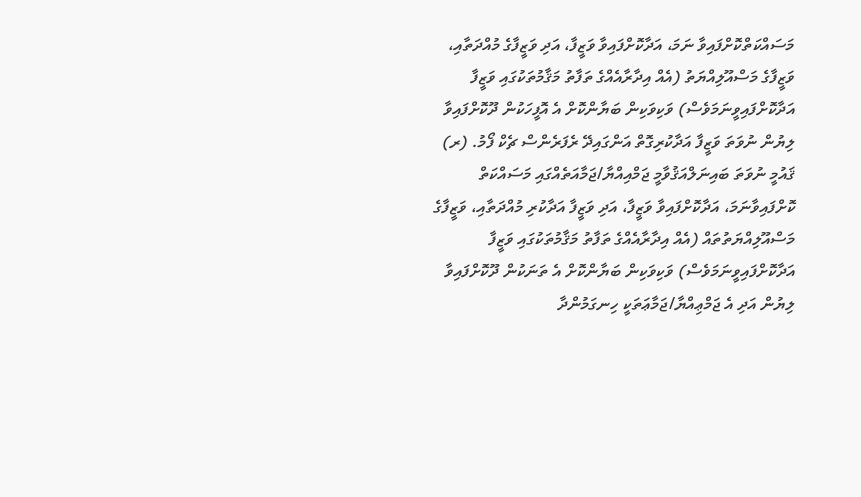މަސައްކަތްކޮށްފައިވާ ނަމަ، އަދާކޮށްފައިވާ ވަޒީފާ، އަދި ވަޒީފާގެ މުއްދަތާއި، ވަޒީފާގެ މަސްއޫލިއްޔަތު (އެއް އިދާރާއެއްގެ ތަފާތު މަޤާމުތަކުގައި ވަޒީފާ އަދާކޮށްފައިވީނަމަވެސް) ވަކިވަކިން ބަޔާންކޮށް އެ އޮފީހަކުން ދޫކޮށްފައިވާ ލިޔުން ނުވަތަ ވަޒީފާ އަދާކުރިގޮތް އަންގައިދޭ ރެފަރެންސް ޗެކް ފޯމު. (ރ) ޤައުމީ ނުވަތަ ބައިނަލްއަޤުވާމީ ޖަމްއިއްޔާ/ޖަމާއަތެއްގައި މަސައްކަތް ކޮށްފައިވާނަމަ، އަދާކޮށްފައިވާ ވަޒީފާ، އަދި ވަޒީފާ އަދާކުރި މުއްދަތާއި، ވަޒީފާގެ މަސްއޫލިއްޔަތުތައް (އެއް އިދާރާއެއްގެ ތަފާތު މަޤާމުތަކުގައި ވަޒީފާ އަދާކޮށްފައިވީނަމަވެސް) ވަކިވަކިން ބަޔާންކޮށް އެ ތަނަކުން ދޫކޮށްފައިވާ ލިޔުން އަދި އެ ޖަމްޢިއްޔާ/ޖަމާޢަތަކީ ހިނގަމުންދާ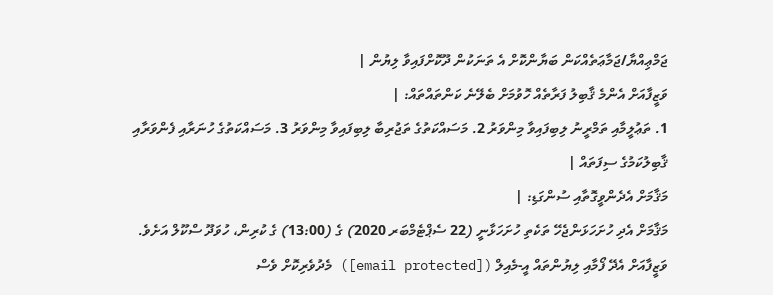ޖަމްޢިއްޔާ/ޖަމާޢަތެއްކަން ބަޔާންކޮށް އެ ތަނަކުން ދޫކޮށްފައިވާ ލިޔުން |
ވަޒީފާއަށް އެންމެ ޤާބިލު ފަރާތެއް ހޮވުމަށް ބެލޭނެ ކަންތައްތައް: |
1. ތަޢުލީމާއި ތަމްރީނު ލިބިފައިވާ މިންވަރު 2. މަސައްކަތުގެ ތަޖުރިބާ ލިބިފައިވާ މިންވަރު 3. މަސައްކަތުގެ ހުނަރާއި ފެންވަރާއި ޤާބިލުކަމުގެ ސިފަތައް |
މަޤާމަށް އެދެންވީގޮތާއި ސުންގަޑި: |
މަޤާމަށް އެދި ހުށަހަޅަންޖެހޭ ތަކެތި ހުށަހަޅާނީ (22 ސެޕްޓެމްބަރ 2020) ގެ (13:00) ގެ ކުރިން، ހުވަދޫ ސްކޫލް އަށެވެ. ވަޒީފާއަށް އެދޭ ފޯމާއި ލިޔުންތައް އީ-މެއިލް ([email protected]) މެދުވެރިކޮށް ވެސް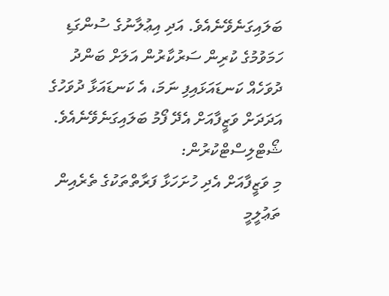ބަލައިގަނެވޭނެއެވެ. އަދި އިޢުލާނުގެ ސުންގަޑި ހަމަވުމުގެ ކުރިން ސަރުކާރުން އަލަށް ބަންދު ދުވަހެއް ކަނޑައަޅައިފި ނަމަ، އެ ކަނޑައަޅާ ދުވަހުގެ އަދަދަށް ވަޒީފާއަށް އެދޭ ފޯމު ބަލައިގަނެވޭނެއެވެ.
ޝޯޓްލިސްޓްކުރުން:
މި ވަޒީފާއަށް އެދި ހުށަހަޅާ ފަރާތްތަކުގެ ތެރެއިން ތަޢުލީމީ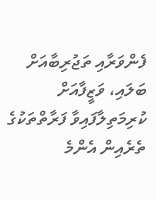ފެންވަރާއި ތަޖުރިބާއަށް ބަލައި، ވަޒީފާއަށް ކުރިމަތިލާފައިވާ ފަރާތްތަކުގެ ތެރެއިން އެންމެ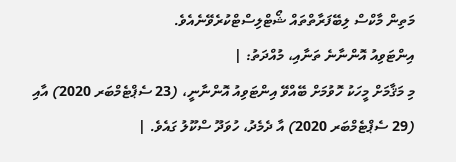މަތިން މާކްސް ލިބޭފަރާތްތައް ޝޯޓްލިސްޓްކުރެވޭނެއެވެ.
އިންޓަވިއު އޮންނާނެ ތަނާއި، މުއްދަތު: |
މި މަޤާމަށް މީހަކު ހޮވުމަށް ބޭއްވޭ އިންޓަވިއު އޮންނާނީ، (23 ސެޕްޓެމްބަރ 2020) އާއި (29 ސެޕްޓެމްބަރ 2020) އާ ދެމެދު، ހުވަދޫ ސްކޫލު ގައެވެ. |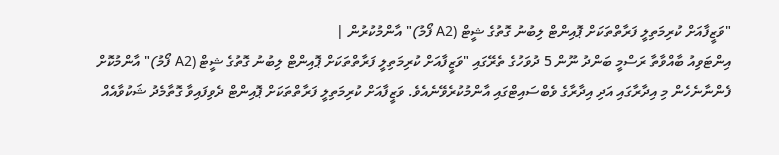"ވަޒީފާއަށް ކުރިމަތިލީ ފަރާތްތަކަށް ޕޮއިންޓް ލިބުނު ގޮތުގެ ޝީޓް (A2 ފޯމު)" އާންމުކުރުން |
އިންޓަވިއު ބާއްވާތާ ރަސްމީ ބަންދު ނޫން 5 ދުވަހުގެ ތެރޭގައި "ވަޒީފާއަށް ކުރިމަތިލީ ފަރާތްތަކަށް ޕޮއިންޓް ލިބުނު ގޮތުގެ ޝީޓް (A2 ފޯމު)" އާންމުކޮށް ފެންނާނެހެން މި އިދާރާގައި އަދި އިދާރާގެ ވެބްސައިޓްގައި އާންމުކުރެވޭނެއެވެ. ވަޒީފާއަށް ކުރިމަތިލީ ފަރާތްތަކަށް ޕޮއިންޓް ދެވިފައިވާ ގޮތާމެދު ޝަކުވާއެއް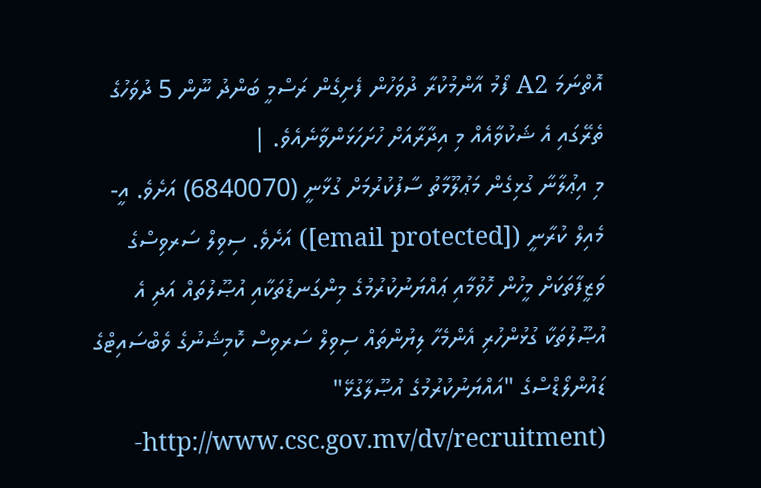އޮތްނަމަ A2 ފޯމު އާންމުކުރާ ދުވަހުން ފެށިގެން ރަސްމީ ބަންދު ނޫން 5 ދުވަހުގެ ތެރޭގައި އެ ޝަކުވާއެއް މި އިދާރާއަށް ހުށަހަޅަންވާނެއެވެ. |
މި އިޢުލާނާ ގުޅިގެން މަޢުލޫމާތު ސާފުކުރުމަށް ގުޅާނީ (6840070) އަށެވެ. އީ-މެއިލް ކުރާނީ ([email protected]) އަށެވެ. ސިވިލް ސަރވިސްގެ ވަޒީފާތަކަށް މީހުން ހޮވުމާއި ޢައްޔަނުކުރުމުގެ މިންގަނޑުތަކާއި އުޞޫލުތައް އަދި އެ އުޞޫލުތަކާ ގުޅުންހުރި އެންމެހާ ލިޔުންތައް ސިވިލް ސަރވިސް ކޮމިޝަނުގެ ވެބްސައިޓްގެ ޑައުންލޯޑްސްގެ "އައްޔަނުކުރުމުގެ އުޞޫލާގުޅޭ" (http://www.csc.gov.mv/dv/recruitment-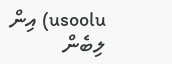usoolu) އިން ލިބެން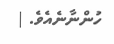ހުންނާނެއެވެ. |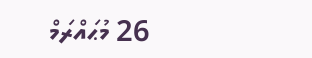26 މުޙައްރަމް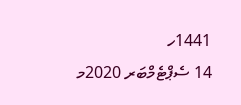1441ހ
14 ސެޕްޓެމްބަރ 2020މ